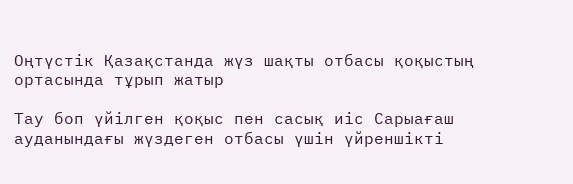Оңтүстік Қазақстанда жүз шақты отбасы қоқыстың ортасында тұрып жатыр

Тау боп үйілген қоқыс пен сасық иіс Сарыағаш ауданындағы жүздеген отбасы үшін үйреншікті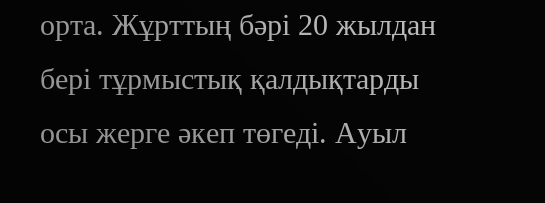орта. Жұрттың бәрі 20 жылдан бері тұрмыстық қалдықтарды осы жерге әкеп төгеді. Ауыл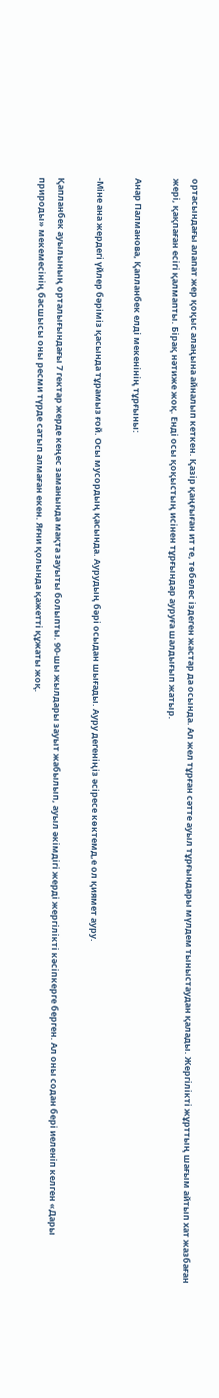ортасындағы алапат жер қоқыс алаңына айналып кеткен. Қазір қаңғыған ит те, төбелес іздеген жастар да осында. Ал жел тұрған сәтте ауыл тұрғындары мүлдем тыныстаудан қалады. Жергілікті жұрттың шағым айтып хат жазбаған жері, қақпаған есігі қалмапты. Бірақ нәтиже жоқ. Енді осы қоқыстың исінен тұрғындар ауруға шалдығып жатыр.

Анар Палманова, Қапланбек елді мекенінің тұрғыны:

-Міне ана жердегі үйлер бәріміз қасында тұрамыз ғой. Осы мусордың қасында. Аурудың бәрі осыдан шығады. Ауру дегеніңіз әсіресе көктемд,е ол қиямет ауру.

Қапланбек ауылының орталығындағы 7 гектар жерде кеңес заманында мақта зауыты болыпты. 90-шы жылдары зауыт жабылып, ауыл әкімдігі жерді жергілікті кәсіпкерге берген. Ал оны содан бері иеленіп келген «Дары природы» мекемесінің басшысы оны ресми түрде сатып алмаған екен. Яғни қолында қажетті құжаты жоқ.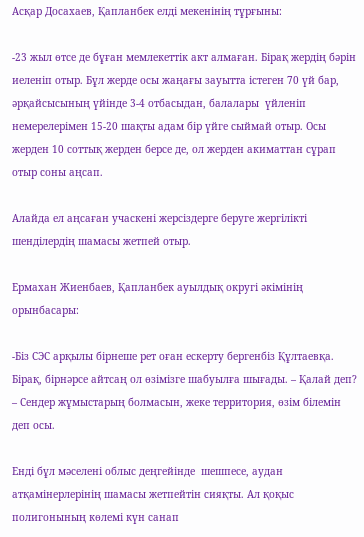Асқар Досахаев, Қапланбек елді мекенінің тұрғыны:

-23 жыл өтсе де бұған мемлекеттік акт алмаған. Бірақ жердің бәрін иеленіп отыр. Бұл жерде осы жаңағы зауытта істеген 70 үй бар, әрқайсысының үйінде 3-4 отбасыдан, балалары  үйленіп немерелерімен 15-20 шақты адам бір үйге сыймай отыр. Осы жерден 10 соттық жерден берсе де, ол жерден акиматтан сұрап отыр соны аңсап.

Алайда ел аңсаған учаскені жерсіздерге беруге жергілікті шенділердің шамасы жетпей отыр.

Ермахан Жиенбаев, Қапланбек ауылдық округі әкімінің орынбасары:

-Біз СЭС арқылы бірнеше рет оған ескерту бергенбіз Құлтаевқа. Бірақ, бірнәрсе айтсаң ол өзімізге шабуылға шығады. – Қалай деп? – Сендер жұмыстарың болмасын, жеке территория, өзім білемін деп осы.

Енді бұл мәселені облыс деңгейінде  шешпесе, аудан атқамінерлерінің шамасы жетпейтін сияқты. Ал қоқыс полигонының көлемі күн санап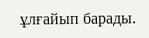ұлғайып барады.